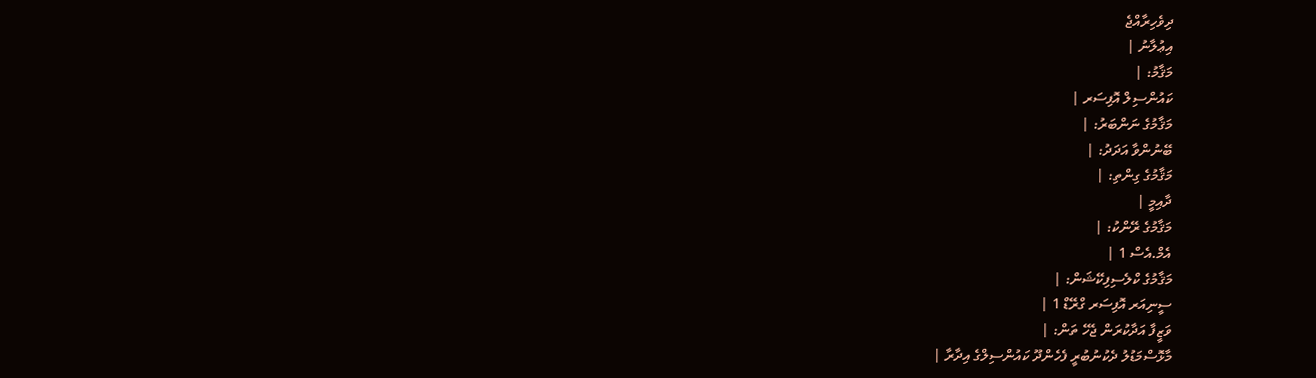ދިވެހިރާއްޖެ
އިޢުލާނު |
މަޤާމު: |
ކައުންސިލް އޮފިސަރ |
މަޤާމުގެ ނަންބަރު: |
ބޭނުންވާ އަދަދު: |
މަޤާމުގެ ގިންތި: |
ދާއިމީ |
މަޤާމުގެ ރޭންކު: |
އެމް.އެސް 1 |
މަޤާމުގެ ކްލެސިފިކޭޝަން: |
ސީނިއަރ އޮފިސަރ ގްރޭޑް 1 |
ވަޒީފާ އަދާކުރަން ޖެހޭ ތަން: |
މާޅޮސްމަޑުލު ދެކުނުބުރީ ފެހެންދޫ ކައުންސިލްގެ އިދާރާ |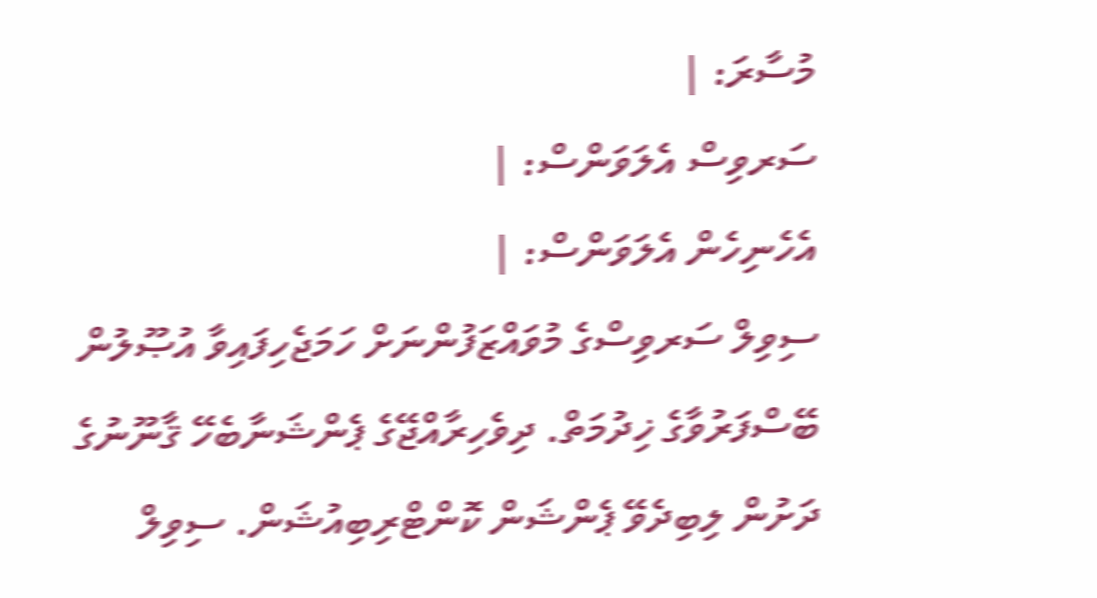މުސާރަ: |
ސަރވިސް އެލަވަންސް: |
އެހެނިހެން އެލަވަންސް: |
ސިވިލް ސަރވިސްގެ މުވައްޒަފުންނަށް ހަމަޖެހިފައިވާ އުޞޫލުން ބޭސްފަރުވާގެ ޚިދުމަތް. ދިވެހިރާއްޖޭގެ ޕެންޝަނާބެހޭ ޤާނޫނުގެ ދަށުން ލިބިދެވޭ ޕެންޝަން ކޮންޓްރިބިއުޝަން. ސިވިލް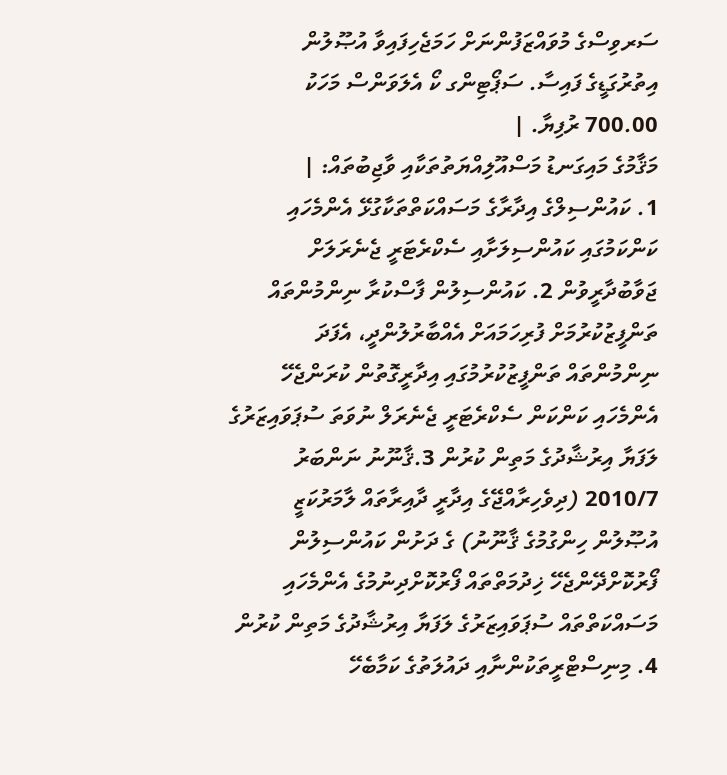ސަރވިސްގެ މުވައްޒަފުންނަށް ހަމަޖެހިފައިވާ އުޞޫލުން އިތުރުގަޑީގެ ފައިސާ. ސަޕޯޓިންގ ކޯ އެލަވަންސް މަހަކު 700.00 ރުފިޔާ. |
މަޤާމުގެ މައިގަނޑު މަސްއޫލިއްޔަތުތަކާއި ވާޖިބުތައް: |
1. ކައުންސިލްގެ އިދާރާގެ މަސައްކަތްތަކާގުޅޭ އެންމެހައި ކަންކަމުގައި ކައުންސިލަށާއި ސެކްރެޓަރީ ޖެނެރަލަށް ޖަވާބުދާރީވުން 2. ކައުންސިލުން ފާސްކުރާ ނިންމުންތައް ތަންފީޒުކުރުމަށް ފުރިހަމައަށް އެއްބާރުލުންދީ، އެފަދަ ނިންމުންތައް ތަންފީޒުކުރުމުގައި އިދާރީގޮތުން ކުރަންޖެހޭ އެންމެހައި ކަންކަން ސެކްރެޓަރީ ޖެނެރަލް ނުވަތަ ސުޕަވައިޒަރުގެ ލަފަޔާ އިރުޝާދުގެ މަތިން ކުރުން 3.ޤާނޫނު ނަންބަރު 2010/7 (ދިވެހިރާއްޖޭގެ އިދާރީ ދާއިރާތައް ލާމަރުކަޒީ އުޞޫލުން ހިންގުމުގެ ޤާނޫނު) ގެ ދަށުން ކައުންސިލުން ފޯރުކޮށްދޭންޖެހޭ ޚިދުމަތްތައް ފޯރުކޮށްދިނުމުގެ އެންމެހައި މަސައްކަތްތައް ސުޕަވައިޒަރުގެ ލަފަޔާ އިރުޝާދުގެ މަތިން ކުރުން 4. މިނިސްޓްރީތަކުންނާއި ދައުލަތުގެ ކަމާބެހޭ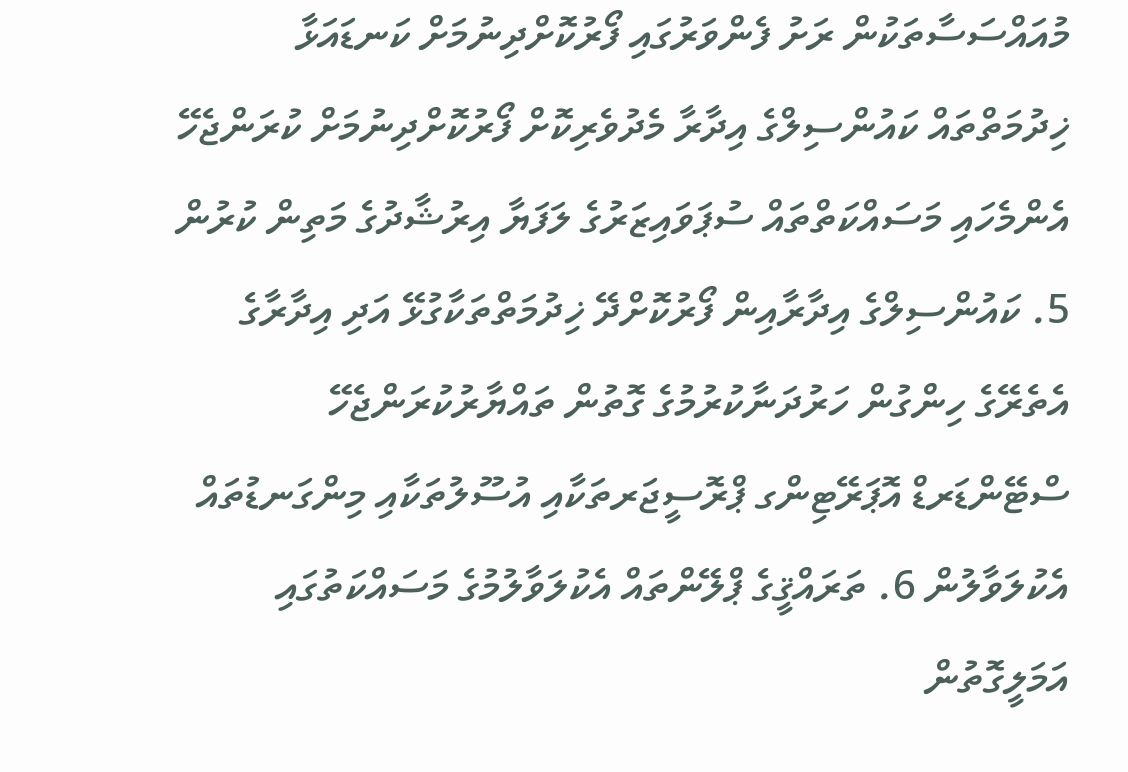މުއައްސަސާތަކުން ރަށު ފެންވަރުގައި ފޯރުކޮށްދިނުމަށް ކަނޑައަޅާ ޚިދުމަތްތައް ކައުންސިލްގެ އިދާރާ މެދުވެރިކޮށް ފޯރުކޮށްދިނުމަށް ކުރަންޖެހޭ އެންމެހައި މަސައްކަތްތައް ސުޕަވައިޒަރުގެ ލަފަޔާ އިރުޝާދުގެ މަތިން ކުރުން 5. ކައުންސިލްގެ އިދާރާއިން ފޯރުކޮށްދޭ ޚިދުމަތްތަކާގުޅޭ އަދި އިދާރާގެ އެތެރޭގެ ހިންގުން ހަރުދަނާކުރުމުގެ ގޮތުން ތައްޔާރުކުރަންޖެހޭ ސްޓޭންޑަރޑް އޮޕަރޭޓިންގ ޕްރޮސީޖަރތަކާއި އުސޫލުތަކާއި މިންގަނޑުތައް އެކުލަވާލުން 6. ތަރައްޤީގެ ޕްލޭންތައް އެކުލަވާލުމުގެ މަސައްކަތުގައި އަމަލީގޮތުން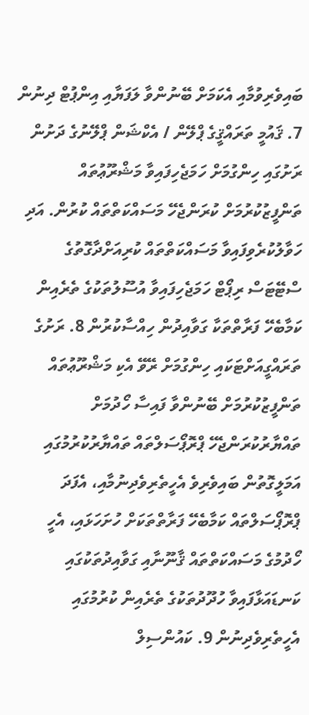ބައިވެރިވުމާއި އެކަމަށް ބޭނުންވާ ލަފަޔާއި އިންޕުޓް ދިނުން 7. ޤައުމީ ތަރައްޤީގެ ޕްލޭން / އެކްޝަން ޕްލޭނުގެ ދަށުން ރަށުގައި ހިންގުމަށް ހަމަޖެހިފައިވާ މަޝްރޫޢުތައް ތަންފީޒުކުރުމަށް ކުރަންޖެހޭ މަސައްކަތްތައް ކުރުން. އަދި ހަވާލުކުރެވިފައިވާ މަސައްކަތްތައް ކުރިއަށްދާގޮތުގެ ސްޓޭޓަސް ރިޕޯޓް ހަމަޖެހިފައިވާ އުސޫލުތަކުގެ ތެރެއިން ކަމާބެހޭ ފަރާތްތަކާ ގަވާއިދުން ހިއްސާކުރުން 8. ރަށުގެ ތަރައްގީއަށްޓަކައި ހިންގުމަށް ރޭވޭ އެކި މަޝްރޫޢުތައް ތަންފީޒުކުރުމަށް ބޭނުންވާ ފައިސާ ހޯދުމަށް ތައްޔާރުކުރަންޖެހޭ ޕްރޮޕޯސަލްތައް ތައްޔާރުކުރުމުގައި އަމަލީގޮތުން ބައިވެރިވެ އެހީތެރިވެދިނުމާއި، އެފަދަ ޕްރޮޕޯސަލްތައް ކަމާބެހޭ ފަރާތްތަކަށް ހުށަހަޅައި، އެހީ ހޯދުމުގެ މަސައްކަތްތައް ޤާނޫނާއި ގަވާއިދުތަކުގައި ކަނޑައަޅާފައިވާ ހުދޫދުތަކުގެ ތެރެއިން ކުރުމުގައި އެހީތެރިވެދިނުން 9. ކައުންސިލް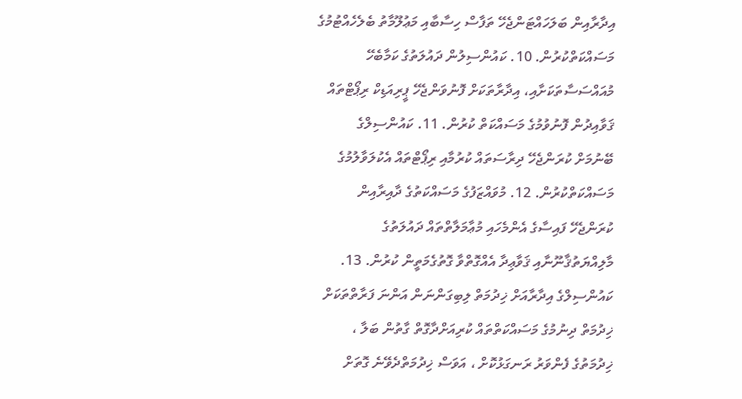އިދާރާއިން ބަލަހައްޓަންޖެހޭ ތަފާސް ހިސާބާއި މަޢުލޫމާތު ބެލެހެއްޓުމުގެ މަސައްކަތްކުރުން. 10. ކައުންސިލުން ދައުލަތުގެ ކަމާބެހޭ މުއައްސަސާތަކަށާއި، އިދާރާތަކަށް ފޮނުވަންޖެހޭ ޕީރިއަޑިކް ރިޕޯޓްތައް ޤަވާއިދުން ފޮނުވުމުގެ މަސައްކަތް ކުރުން. 11. ކައުންސިލްގެ ބޭނުމަށް ކުރަންޖެހޭ ދިރާސަތައް ކުރުމާއި ރިޕޯޓްތައް އެކުލަވާލުމުގެ މަސައްކަތްކުރުން. 12. މުވައްޒަފުގެ މަސައްކަތުގެ ދާއިރާއިން ކުރަންޖެހޭ ފައިސާގެ އެންމެހައި މުޢާމަލާތްތައް ދައުލަތުގެ މާލިއްޔަތުޤާނޫނާއި ޤަވާޢިދާ އެއްގޮތްވާ ގޮތުގެމަތީން ކުރުން. 13. ކައުންސިލްގެ އިދާރާއަށް ޚިދުމަތް ލިބިގަންނަން އަންނަ ފަރާތްތަކަށް ޚިދުމަތް ދިނުމުގެ މަސައްކަތްތައް ކުރިއަށްދާގޮތް ގާތުން ބަލާ ، ޚިދުމަތުގެ ފެންވަރު ރަނގަޅުކޮށް ، އަވަސް ޚިދުމަތްދެވޭނެ ގޮތަށް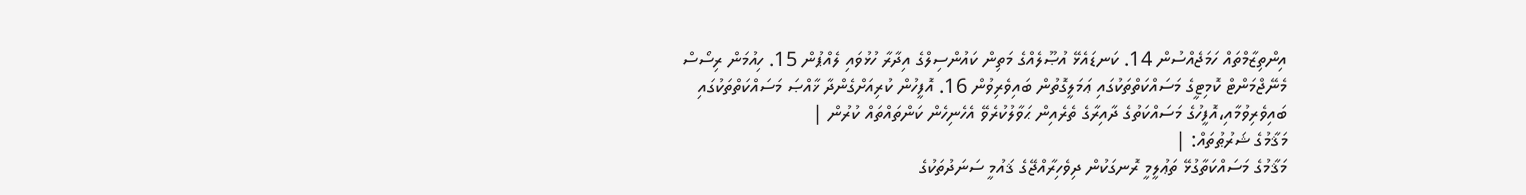އިންތިޒާމްތައް ހަމަޖެއްސުން 14. ކަނޑައެޅޭ އުޞޫލެއްގެ މަތިން ކައުންސިލްގެ އިދާރާ ހުޅުވައި ލެއްޕުން 15. ހިއުމަން ރިސޯސް މެނޭޖްމަންޓް ކޮމިޓީގެ މަސައްކަތްތަކުގައި ޢަމަލީގޮތުން ބައިވެރިވުން 16. އޮފީހުން ކުރިއަށްގެންދާ ޚާއްޞަ މަސައްކަތްތަކުގައި ބައިވެރިވުމާއި،އޮފީހުގެ މަސައްކަތުގެ ދާއިރާގެ ތެރެއިން ޙަވާލުކުރެވޭ އެހެނިހެން ކަންތައްތައް ކުރުން |
މަޤާމުގެ ޝަރުޠުތައް: |
މަޤާމުގެ މަސައްކަތާގުޅޭ ތަޢުލީމީ ރޮނގަކުން ދިވެހިރާއްޖޭގެ ޤައުމީ ސަނަދުތަކުގެ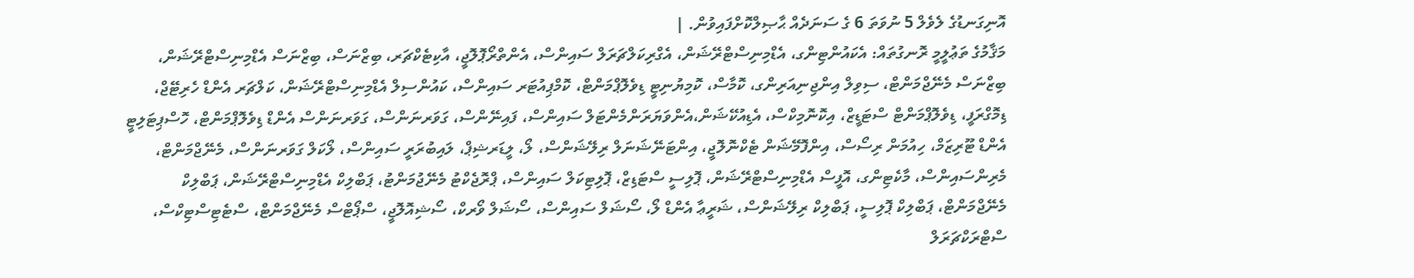އޮނިގަނޑުގެ ލެވެލް 5 ނުވަތަ 6 ގެ ސަނަދެއް ޙާޞިލްކޮށްފައިވުން. |
މަޤާމުގެ ތަޢުލީމީ ރޮނގުތައް: އެކައުންޓިންގ، އެޑްމިނިސްޓްރޭޝަން، އެގްރިކަލްޗަރަލް ސައިންސް، އެންތްރޯޕޮލޮޖީ، އާކިޓެކްޗަރ، ބިޒްނަސް، ބިޒްނަސް އެޑްމިނިސްޓްރޭޝަން، ބިޒްނަސް މެނޭޖްމަންޓް، ސިވިލް އިންޖިނިއަރިންގ، ކޮމާސް، ކޮމިޔުނިޓީ ޑިވެލޮޕްމަންޓް، ކޮމްޕިއުޓަރ ސައިންސް، ކައުންސިލް އެޑްމިނިސްޓްރޭޝަން، ކަލްޗަރ އެންޑް ހެރިޓޭޖް، ޑިމޮގްރަފީ، ޑިވެލޮޕްމަންޓް ސްޓަޑީޒް، އިކޮނޮމިކްސް، އެޑިއުކޭޝަން،އެންވަޔަރަންމެންޓަލް ސައިންސް، ފައިނޭންސް، ގަވަރނަންސް، ގަވަރނަންސް އެންޑް ޑިވެލޮޕްމަންޓް، ހޮސްޕިޓަލިޓީ އެންޑް ޓޫރިޒަމް، ހިއުމަން ރިސޯސް، އިންފޮމޭޝަން ޓެކްނޮލޮޖީ، އިންޓަނޭޝަނަލް ރިލޭޝަންސް، ލޯ، ލީޑަރޝިޕް، ލައިބުރަރީ ސައިންސް، ލޯކަލް ގަވަރނަންސް، މެނޭޖްމަންޓް، މެރިންސައިންސް، މާކެޓިންގ، އޮފީސް އެޑްމިނިސްޓްރޭޝަން، ޕޮލިސީ ސްޓަޑިޒް، ޕޮލިޓިކަލް ސައިންސް، ޕްރޮޖެކްޓު މެނޭޖުމަންޓު، ޕަބްލިކް އެޑްމިނިސްޓްރޭޝަން، ޕަބްލިކް މެނޭޖްމަންޓް، ޕަބްލިކް ޕޮލިސީ، ޕަބްލިކް ރިލޭޝަންސް، ޝަރީޢާ އެންޑް ލޯ، ސޯޝަލް ސައިންސް، ސޯޝަލް ވޯރކް، ސޯޝިއޮލޮޖީ، ސްޕޯޓްސް މެނޭޖްމަންޓް، ސްޓެޓިސްޓިކްސް، ސްޓްރަކްޗަރަލް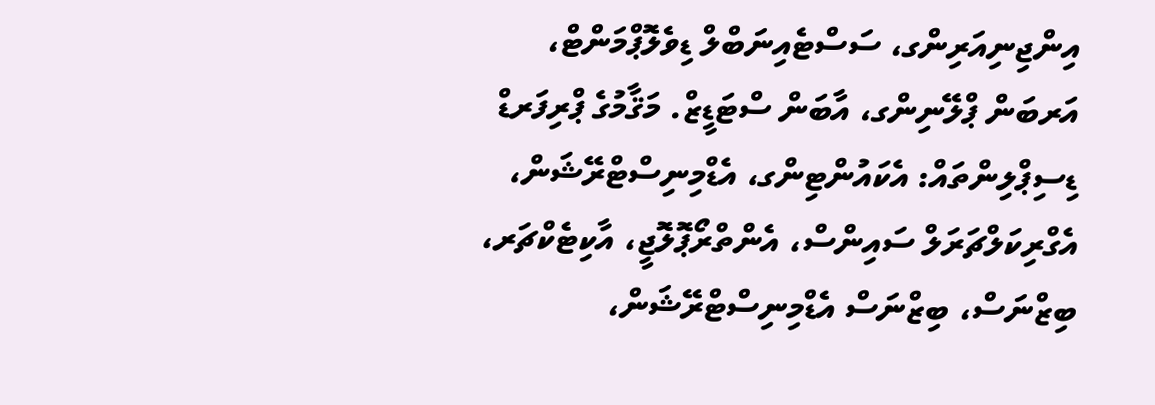އިންޖިނިއަރިންގ، ސަސްޓެއިނަބްލް ޑިވެލޮޕްމަންޓް، އަރބަން ޕްލޭނިންގ، އާބަން ސްޓަޑީޒް. މަޤާމުގެ ޕްރިފަރޑް ޑިސިޕްލިންތައް: އެކައުންޓިންގ، އެޑްމިނިސްޓްރޭޝަން، އެގްރިކަލްޗަރަލް ސައިންސް، އެންތްރޯޕޮލޮޖީ، އާކިޓެކްޗަރ، ބިޒްނަސް، ބިޒްނަސް އެޑްމިނިސްޓްރޭޝަން،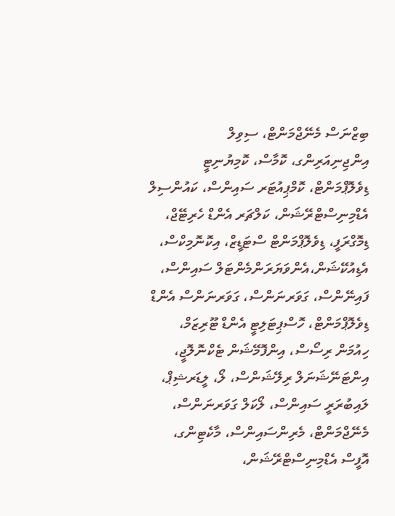ބިޒްނަސް މެނޭޖްމަންޓް، ސިވިލް އިންޖިނިއަރިންގ، ކޮމާސް، ކޮމިޔުނިޓީ ޑިވެލޮޕްމަންޓް، ކޮމްޕިއުޓަރ ސައިންސް، ކައުންސިލް އެޑްމިނިސްޓްރޭޝަން، ކަލްޗަރ އެންޑް ހެރިޓޭޖް، ޑިމޮގްރަފީ، ޑިވެލޮޕްމަންޓް ސްޓަޑީޒް، އިކޮނޮމިކްސް، އެޑިއުކޭޝަން،އެންވަޔަރަންމެންޓަލް ސައިންސް، ފައިނޭންސް، ގަވަރނަންސް، ގަވަރނަންސް އެންޑް ޑިވެލޮޕްމަންޓް، ހޮސްޕިޓަލިޓީ އެންޑް ޓޫރިޒަމް، ހިއުމަން ރިސޯސް، އިންފޮމޭޝަން ޓެކްނޮލޮޖީ، އިންޓަނޭޝަނަލް ރިލޭޝަންސް، ލޯ، ލީޑަރޝިޕް، ލައިބުރަރީ ސައިންސް، ލޯކަލް ގަވަރނަންސް، މެނޭޖްމަންޓް، މެރިންސައިންސް، މާކެޓިންގ، އޮފީސް އެޑްމިނިސްޓްރޭޝަން،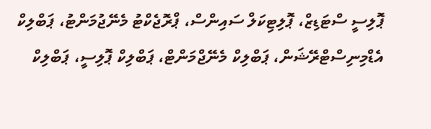ޕޮލިސީ ސްޓަޑިޒް، ޕޮލިޓިކަލް ސައިންސް، ޕްރޮޖެކްޓު މެނޭޖުމަންޓު، ޕަބްލިކް އެޑްމިނިސްޓްރޭޝަން، ޕަބްލިކް މެނޭޖްމަންޓް، ޕަބްލިކް ޕޮލިސީ، ޕަބްލިކް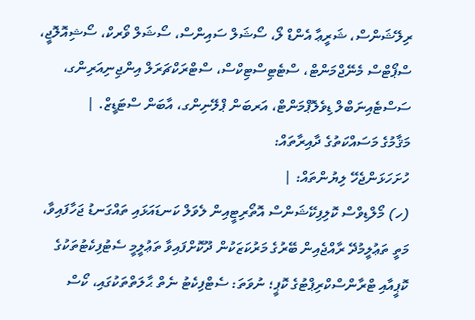ރިލޭޝަންސް، ޝަރީޢާ އެންޑް ލޯ، ސޯޝަލް ސައިންސް، ސޯޝަލް ވޯރކް، ސޯޝިއޮލޮޖީ، ސްޕޯޓްސް މެނޭޖްމަންޓް، ސްޓެޓިސްޓިކްސް، ސްޓްރަކްޗަރަލް އިންޖިނިއަރިންގ، ސަސްޓެއިނަބްލް ޑިވެލޮޕްމަންޓް، އަރބަން ޕްލޭނިންގ، އާބަން ސްޓަޑީޒް. |
މަޤާމުގެ މަސައްކަތުގެ ދާއިރާތައް:
ހުށަހަޅަންޖެހޭ ލިޔުންތައް: |
(ހ) މޯލްޑިވްސް ކޮލިފިކޭޝަންސް އޮތޯރިޓީއިން ލެވަލް ކަނޑައަޅައި ތައްގަނޑު ޖަހާފައިވާ، މަތީ ތަޢުލީމުދޭ ރާއްޖެއިން ބޭރުގެ މަރުކަޒަކުން ދޫކޮށްފައިވާ ތަޢުލީމީ ސެޓުފިކެޓުތަކުގެ ކޮޕީއާއި ޓްރާންސްކްރިޕްޓުގެ ކޮޕީ؛ ނުވަތަ: ސެޓްފިކެޓު ނެތް ޙާލަތްތަކުގައި، ކޯސް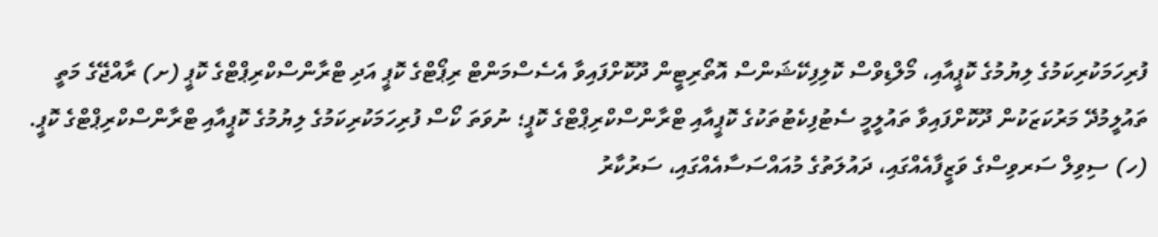ފުރިހަމަކުރިކަމުގެ ލިޔުމުގެ ކޮޕީއާއި، މޯލްޑިވްސް ކޮލިފިކޭޝަންސް އޮތޯރިޓީން ދޫކޮށްފައިވާ އެސެސްމަންޓް ރިޕޯޓްގެ ކޮޕީ އަދި ޓްރާންސްކްރިޕްޓްގެ ކޮޕީ (ށ) ރާއްޖޭގެ މަތީ ތައުލީމުދޭ މަރުކަޒަކުން ދޫކޮށްފައިވާ ތައުލީމީ ސެޓުފިކެޓުތަކުގެ ކޮޕީއާއި ޓްރާންސްކްރިޕްޓްގެ ކޮޕީ؛ ނުވަތަ ކޯސް ފުރިހަމަކުރިކަމުގެ ލިޔުމުގެ ކޮޕީއާއި ޓްރާންސްކްރިޕްޓްގެ ކޮޕީ.
(ހ) ސިވިލް ސަރވިސްގެ ވަޒީފާއެއްގައި، ދައުލަތުގެ މުއައްސަސާއެއްގައި، ސަރުކާރު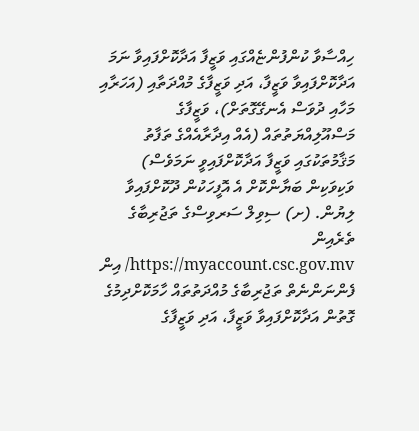ހިއްސާވާ ކުންފުންޏެއްގައި ވަޒީފާ އަދާކޮށްފައިވާ ނަމަ އަދާކޮށްފައިވާ ވަޒީފާ، އަދި ވަޒީފާގެ މުއްދަތާއި (އަހަރާއި މަހާއި ދުވަސް އެނގޭގޮތަށް)، ވަޒީފާގެ މަސްއޫލިއްޔަތުތައް (އެއް އިދާރާއެއްގެ ތަފާތު މަޤާމުތަކުގައި ވަޒީފާ އަދާކޮށްފައިވީ ނަމަވެސް) ވަކިވަކިން ބަޔާންކޮށް އެ އޮފީހަކުން ދޫކޮށްފައިވާ ލިޔުން. (ށ) ސިވިލް ސަރވިސްގެ ތަޖުރިބާގެ ތެރެއިން https://myaccount.csc.gov.mv/ އިން ފެންނަންނެތް ތަޖުރިބާގެ މުއްދަތުތައް ހާމަކޮށްދިމުގެ ގޮތުން އަދާކޮށްފައިވާ ވަޒީފާ، އަދި ވަޒީފާގެ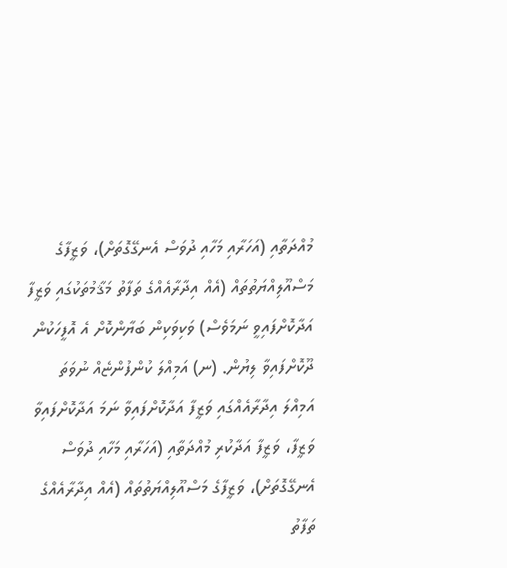މުއްދަތާއި (އަހަރާއި މަހާއި ދުވަސް އެނގޭގޮތަށް)، ވަޒީފާގެ މަސްއޫލިއްޔަތުތައް (އެއް އިދާރާއެއްގެ ތަފާތު މަޤާމުތަކުގައި ވަޒީފާ އަދާކޮށްފައިވީ ނަމަވެސް) ވަކިވަކިން ބަޔާންކޮށް އެ އޮފީހަކުން ދޫކޮށްފައިވާ ލިޔުން. (ނ) އަމިއްލަ ކުންފުންޏެއް ނުވަތަ އަމިއްލަ އިދާރާއެއްގައި ވަޒީފާ އަދާކޮށްފައިވާ ނަމަ އަދާކޮށްފައިވާ ވަޒީފާ، ވަޒީފާ އަދާކުރި މުއްދަތާއި (އަހަރާއި މަހާއި ދުވަސް އެނގޭގޮތަށް)، ވަޒީފާގެ މަސްއޫލިއްޔަތުތައް (އެއް އިދާރާއެއްގެ ތަފާތު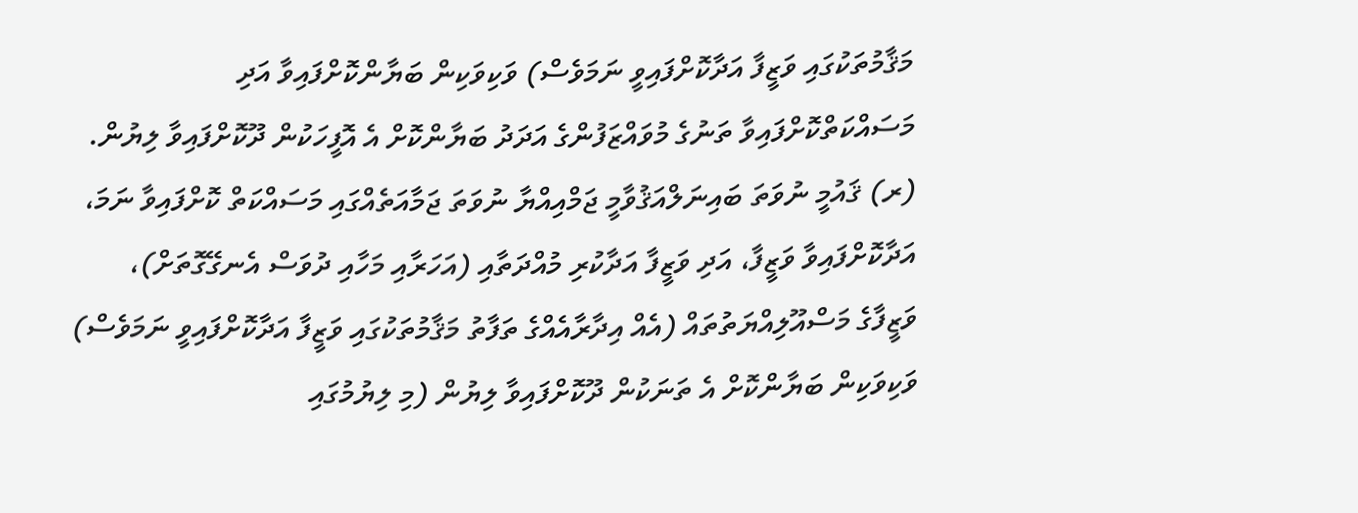މަޤާމުތަކުގައި ވަޒީފާ އަދާކޮށްފައިވީ ނަމަވެސް) ވަކިވަކިން ބަޔާންކޮށްފައިވާ އަދި މަސައްކަތްކޮށްފައިވާ ތަނުގެ މުވައްޒަފުންގެ އަދަދު ބަޔާންކޮށް އެ އޮފީހަކުން ދޫކޮށްފައިވާ ލިޔުން. (ރ) ޤައުމީ ނުވަތަ ބައިނަލްއަޤުވާމީ ޖަމްއިއްޔާ ނުވަތަ ޖަމާއަތެއްގައި މަސައްކަތް ކޮށްފައިވާ ނަމަ، އަދާކޮށްފައިވާ ވަޒީފާ، އަދި ވަޒީފާ އަދާކުރި މުއްދަތާއި (އަހަރާއި މަހާއި ދުވަސް އެނގޭގޮތަށް)، ވަޒީފާގެ މަސްއޫލިއްޔަތުތައް (އެއް އިދާރާއެއްގެ ތަފާތު މަޤާމުތަކުގައި ވަޒީފާ އަދާކޮށްފައިވީ ނަމަވެސް) ވަކިވަކިން ބަޔާންކޮށް އެ ތަނަކުން ދޫކޮށްފައިވާ ލިޔުން (މި ލިޔުމުގައި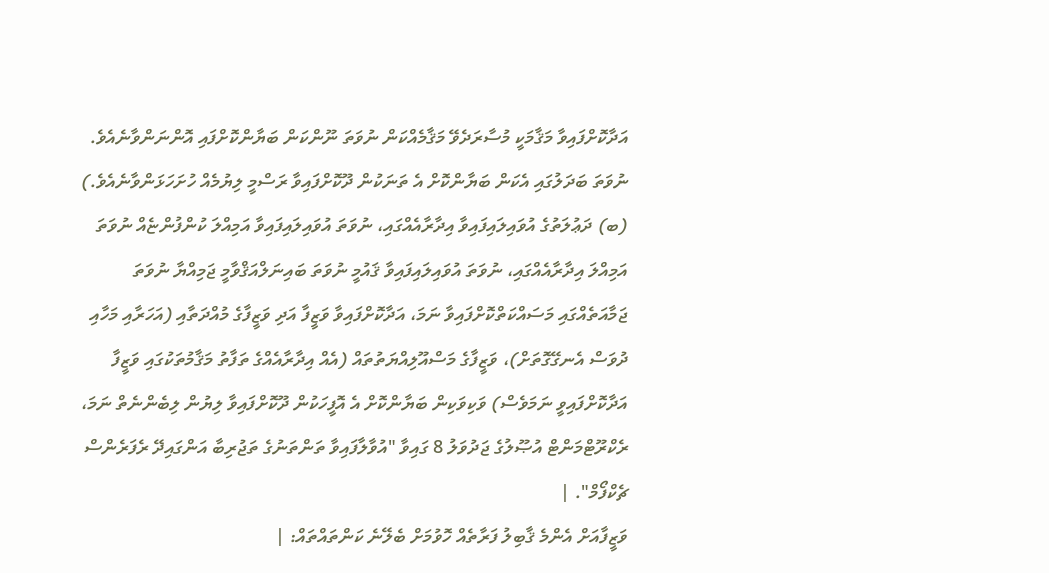އަދާކޮށްފައިވާ މަޤާމަކީ މުސާރަދެވޭ މަޤާމެއްކަން ނުވަތަ ނޫންކަން ބަޔާންކޮށްފައި އޮންނަންވާނެއެވެ. ނުވަތަ ބަދަލުގައި އެކަން ބަޔާންކޮށް އެ ތަނަކުން ދޫކޮށްފައިވާ ރަސްމީ ލިޔުމެއް ހުށަހަޅަންވާނެއެވެ.) (ބ) ދަޢުލަތުގެ އުވައިލައިފައިވާ އިދާރާއެއްގައި، ނުވަތަ އުވައިލައިފައިވާ އަމިއްލަ ކުންފުންޏެއް ނުވަތަ އަމިއްލަ އިދާރާއެއްގައި، ނުވަތަ އުވައިލައިފައިވާ ޤައުމީ ނުވަތަ ބައިނަލްއަޤްވާމީ ޖަމިއްޔާ ނުވަތަ ޖަމާއަތެއްގައި މަސައްކަތްކޮށްފައިވާ ނަމަ، އަދާކޮށްފައިވާ ވަޒީފާ އަދި ވަޒީފާގެ މުއްދަތާއި (އަހަރާއި މަހާއި ދުވަސް އެނގޭގޮތަށް)، ވަޒީފާގެ މަސްއޫލިއްޔަތުތައް (އެއް އިދާރާއެއްގެ ތަފާތު މަޤާމުތަކުގައި ވަޒީފާ އަދާކޮށްފައިވީ ނަމަވެސް) ވަކިވަކިން ބަޔާންކޮށް އެ އޮފީހަކުން ދޫކޮށްފައިވާ ލިޔުން ލިބެންނެތް ނަމަ، ރެކްރޫޓްމަންޓް އުޞޫލުގެ ޖަދުވަލު 8 ގައިވާ "އުވާލާފައިވާ ތަންތަނުގެ ތަޖުރިބާ އަންގައިދޭ ރެފަރެންސް ޗެކްފޯމް". |
ވަޒީފާއަށް އެންމެ ޤާބިލު ފަރާތެއް ހޮވުމަށް ބެލޭނެ ކަންތައްތައް: |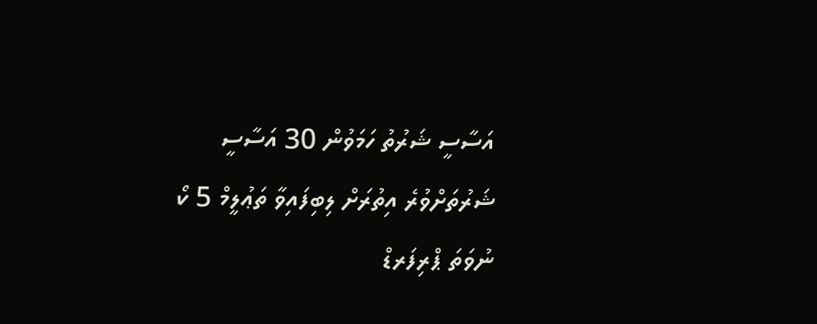އަސާސީ ޝަރުތު ހަމަވުން 30 އަސާސީ ޝަރުތަށްވުރެ އިތުރަށް ލިބިފައިވާ ތަޢުލީމް 5 ކޯ ނުވަތަ ޕްރިފަރޑް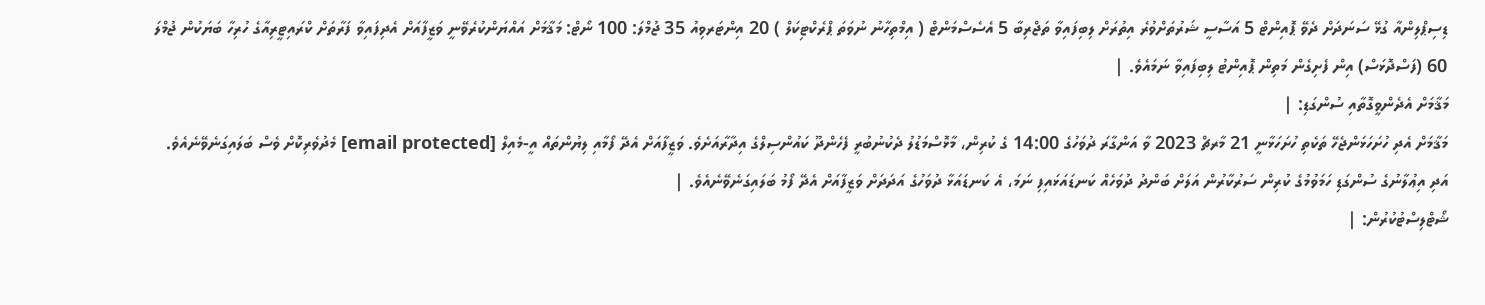ޑިސިޕްލިންއާ ގުޅޭ ސަނަދަށް ދެވޭ ޕޮއިންޓް 5 އަސާސީ ޝަރުތަށްވުރެ އިތުރަށް ލިބިފައިވާ ތަޖްރިބާ 5 އެސެސްމަންޓް ( އިމްތިހާނު ނުވަތަ ޕްރެކްޓިކަލް ) 20 އިންޓަރވިއު 35 ޖުމްލަ: 100 ނޯޓް: މަޤާމަށް އައްޔަންކުރެވޭނީ ވަޒީފާއަށް އެދިފައިވާ ފަރާތަށް ކްރައިޓީރިއާގެ ހުރިހާ ބަޔަކުން ޖުމްލަ 60 (ފަސްދޮޅަސް) އިން ފެށިގެން މަތިން ޕޮއިންޓު ލިބިފައިވާ ނަމައެވެ. |
މަޤާމަށް އެދެންވީގޮތާއި ސުންގަޑި: |
މަޤާމަށް އެދި ހުށަހަޅަންޖެހޭ ތަކެތި ހުށަހަޅާނީ 21 މާރޗް 2023 ވާ އަންގާރަ ދުވަހުގެ 14:00 ގެ ކުރިން، މާޅޮސްމަޑުލު ދެކުނުބުރީ ފެހެންދޫ ކައުންސިލްގެ އިދާރާއަށެވެ. ވަޒީފާއަށް އެދޭ ފޯމާއި ލިޔުންތައް އީ-މެއިލް [email protected] މެދުވެރިކޮށް ވެސް ބަލައިގަނެވޭނެއެވެ. އަދި އިޢުލާނުގެ ސުންގަޑި ހަމަވުމުގެ ކުރިން ސަރުކާރުން އަލަށް ބަންދު ދުވަހެއް ކަނޑައަޅައިފި ނަމަ، އެ ކަނޑައަޅާ ދުވަހުގެ އަދަދަށް ވަޒީފާއަށް އެދޭ ފޯމު ބަލައިގަނެވޭނެއެވެ. |
ޝޯޓްލިސްޓުކުރުން: |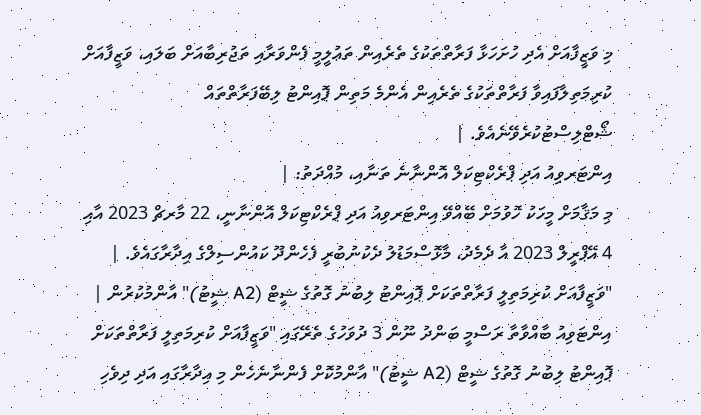މި ވަޒީފާއަށް އެދި ހުށަހަޅާ ފަރާތްތަކުގެ ތެރެއިން ތަޢުލީމީ ފެންވަރާއި ތަޖުރިބާއަށް ބަލައި، ވަޒީފާއަށް ކުރިމަތިލާފައިވާ ފަރާތްތަކުގެ ތެރެއިން އެންމެ މަތިން ޕޮއިންޓު ލިބޭފަރާތްތައް ޝޯޓްލިސްޓުކުރެވޭނެއެވެ. |
އިންޓަރވިއު އަދި ޕްރެކްޓިކަލް އޮންނާނެ ތަނާއި، މުއްދަތު: |
މި މަޤާމަށް މީހަކު ހޮވުމަށް ބޭއްވޭ އިންޓަރވިއު އަދި ޕްރެކްޓިކަލް އޮންނާނީ، 22 މާރޗް 2023 އާއި 4 އޭޕްރީލް 2023 އާ ދެމެދު، މާޅޮސްމަޑުލު ދެކުނުބުރީ ފެހެންދޫ ކައުންސިލްގެ އިދާރާގައެވެ. |
"ވަޒީފާއަށް ކުރިމަތިލީ ފަރާތްތަކަށް ޕޮއިންޓު ލިބުނު ގޮތުގެ ޝީޓް (A2 ޝީޓު)" އާންމުކުރުން |
އިންޓަވިއު ބާއްވާތާ ރަސްމީ ބަންދު ނޫން 3 ދުވަހުގެ ތެރޭގައި "ވަޒީފާއަށް ކުރިމަތިލީ ފަރާތްތަކަށް ޕޮއިންޓު ލިބުނު ގޮތުގެ ޝީޓް (A2 ޝީޓު)" އާންމުކޮށް ފެންނާނެހެން މި އިދާރާގައި އަދި ދިވެހި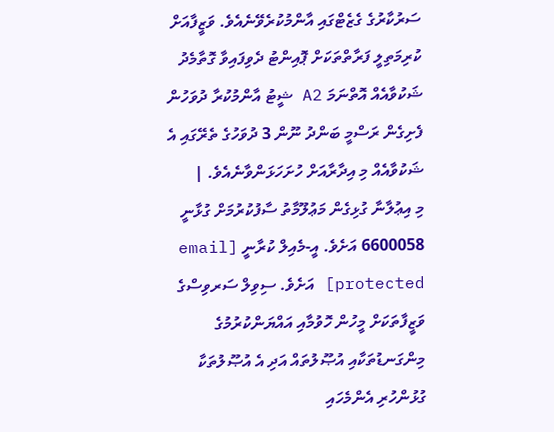ސަރުކާރުގެ ގެޒެޓްގައި އާންމުކުރެވޭނެއެވެ. ވަޒީފާއަށް ކުރިމަތިލީ ފަރާތްތަކަށް ޕޮއިންޓު ދެވިފައިވާ ގޮތާމެދު ޝަކުވާއެއް އޮތްނަމަ A2 ޝީޓު އާންމުކުރާ ދުވަހުން ފެށިގެން ރަސްމީ ބަންދު ނޫން 3 ދުވަހުގެ ތެރޭގައި އެ ޝަކުވާއެއް މި އިދާރާއަށް ހުށަހަޅަންވާނެއެވެ. |
މި އިޢުލާނާ ގުޅިގެން މަޢުލޫމާތު ސާފުކުރުމަށް ގުޅާނީ 6600058 އަށެވެ. އީ-މެއިލް ކުރާނީ [email protected] އަށެވެ. ސިވިލް ސަރވިސްގެ ވަޒީފާތަކަށް މީހުން ހޮވުމާއި އައްޔަންކުރުމުގެ މިންގަނޑުތަކާއި އުޞޫލުތައް އަދި އެ އުޞޫލުތަކާ ގުޅުންހުރި އެންމެހައި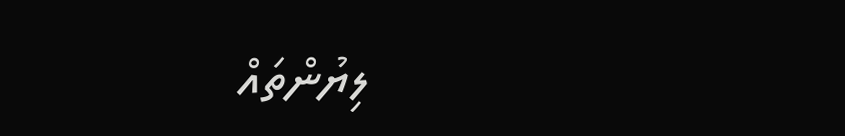ލިޔުންތައް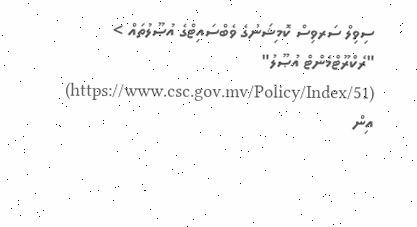ސިވިލް ސަރވިސް ކޮމިޝަނުގެ ވެބްސައިޓްގެ އުޞޫލުތައް > "ރެކްރޫޓްމެންޓް އުޞޫލު" (https://www.csc.gov.mv/Policy/Index/51) އިން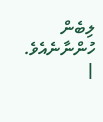ލިބެން ހުންނާނެއެވެ. |